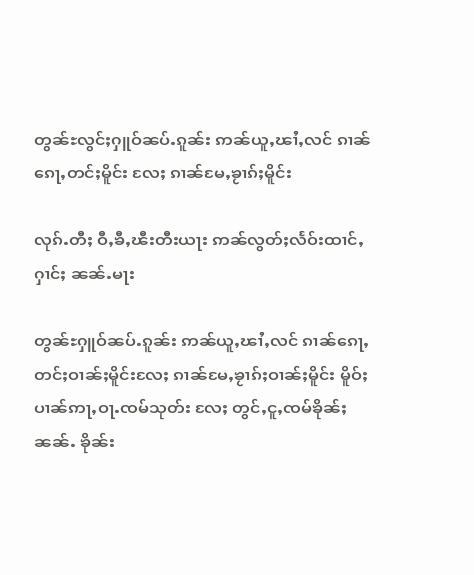တွၼ်ႊလွင်ႈႁူဝ်ၼပ်ႉၵူၼ်း ဢၼ်ယူႇၽၢႆႇလင် ၵၢၼ်ၵေႃႇတင်ႈမိူင်း လႄႈ ၵၢၼ်မႄႇၶႂၢၵ်ႈမိူင်း

လုၵ်ႉတီႈ ဝီႇၶီႇၽီးတီးယႃး ဢၼ်လွတ်ႈလႅဝ်းထၢင်ႇႁၢင်ႈ ၼၼ်ႉမႃး

တွၼ်ႊႁူဝ်ၼပ်ႉၵူၼ်း ဢၼ်ယူႇၽၢႆႇလင် ၵၢၼ်ၵေႃႇတင်ႈဝၢၼ်ႈမိူင်းလႄႈ ၵၢၼ်မႄႇၶႂၢၵ်ႈဝၢၼ်ႈမိူင်း မိူဝ်ႈပၢၼ်ဢႃႇဝႃႉၸမ်သုတ်း လႄႈ တွင်ႇငူႇၸမ်ၶိုၼ်ႈၼၼ်ႉ ၶိုၼ်း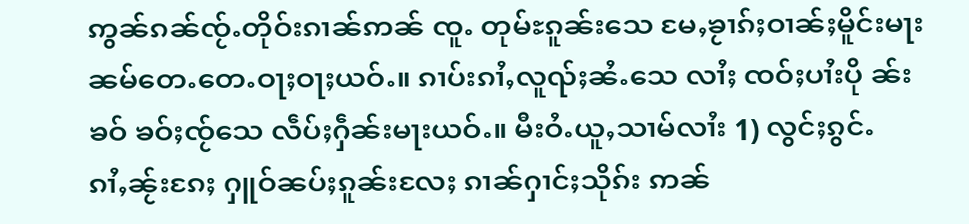ဢွၼ်ၵၼ်ၸႂ်ႉတိုဝ်းၵၢၼ်ဢၼ် ၸူႉ တုမ်ႊၵူၼ်းသေ မႄႇၶႂၢၵ်ႈဝၢၼ်ႈမိူင်းမႃးၼမ်တေႉတေႉဝႃႈဝႃႈယဝ်ႉ။ ၵၢပ်းၵၢႆႇလူၺ်ႈၼႆႉသေ လၢႆႈ ၸဝ်ႈပၢႆးပို ၼ်းၶဝ် ၶဝ်ႈၸႂ်သေ လဵပ်ႈႁဵၼ်းမႃးယဝ်ႉ။ မီးဝႆႉယူႇသၢမ်လၢႆး 1) လွင်ႈၵွင်ႉၵၢႆႇၼႂ်းၵႄႈ ႁူဝ်ၼပ်ႈၵူၼ်းလႄႈ ၵၢၼ်ႁၢင်ႈသိုၵ်း ဢၼ်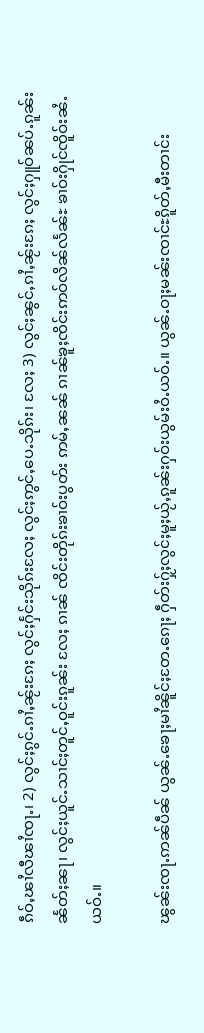ၵဵဝ်ႇၽၢႆလီၽၢႆၸႃႉ၊ 2) လွင်ႈၵွင်ႉၵၢႆႇၼႂ်းၵႄႈ လွင်ႈႁႅင်းသိုၵ်းလႄႈ လွင်ႈဢွင်ႇပေႉသိုၵ်း၊ လႄႈ 3) လွင်ႈၼွင်ႇၵၢႆႇၼႂ်းၵႄႈ လွင်ႈႁူဝ်ၼပ်ႉၵူၼ်းၼႅတ်ႈၼႃ၊ လွင်ႈယူင်ႉသၢင်ႈတူင်ႇဝူင်းၵူၼ်း လႄႈ ၵၢၼ် ၸိင်းတိုၵ်းၶၢဝ်းပွတ်း ဢမ်ႇၼၼ် ၵၢၼ်ၶူႈၸိင်းဢဝ်လိၼ်လႅၼ်ႊ ၶၢဝ်းႁိုင်ၸိူဝ်းၼႆႉယဝ်ႉ။

ၽွၼ်းၸႃႉဢၼ်ပဵၼ် ယွၼ်ႉၶေႃႈမၢႆၼိူင်ႈတႄႉၵေႃႈ ႁဵတ်းႁႂ်ႈလွင်ႈမူႈယႂ်ႇၵူၼ်းႁဝ်းယွမ်းဝႆႉယဝ်ႉ။ ယွၼ်ႉဝႃႈမၼ်းၸၢင်ႊၵိူတ်ႇမီးတၢင်း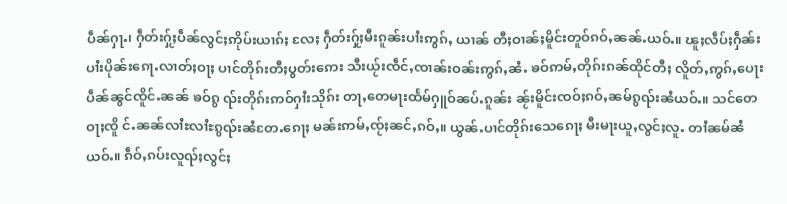ပဵၼ်ႁႃႉ၊ ႁဵတ်းႁႂ်ႈပဵၼ်လွင်ႈဢိုပ်းယၢၵ်ႈ လႄႈ ႁဵတ်းႁႂ်ႈမီးၵူၼ်းပၢႆးဢွၵ်ႇ ယၢၼ် တီႈဝၢၼ်ႈမိူင်းတူဝ်ၵဝ်ႇၼၼ်ႉယဝ်ႉ။ ၽူႈလဵပ်ႈႁဵၼ်းပၢႆးပိုၼ်းၵေႃႉလၢတ်ႈဝႃႈ ပၢင်တိုၵ်းတီႈပွတ်းဢေး သီးယႂ်းၸဵင်ႇၸၢၼ်းဝၼ်းဢွၵ်ႇၼႆႉ ၶဝ်ဢမ်ႇတိုၵ်းၵၼ်ထိုင်တီႈ လိူတ်ႇဢွၵ်ႇပေႃးပဵၼ်ၼွင်ၸိူင်ႉၼၼ် ၶဝ်ၵွ ၺ်းတိုၵ်းဢဝ်ႁၢႆးသိုၵ်း တႃႇတေမႃးထႅမ်ႁူဝ်ၼပ်ႉၵူၼ်း ၼႂ်းမိူင်းၸဝ်ႈၵဝ်ႇၼမ်ၵွၺ်းၼႆယဝ်ႉ။ သင်တေဝႃႈၸိူ င်ႉၼၼ်လၢႆႊလၢႆႊၵွၺ်းၼႆတႄႉၵေႃႈ မၼ်းဢမ်ႇၸႂ်ႈၼင်ႇၵဝ်ႇ။ ယွၼ်ႉပၢင်တိုၵ်းသေၵေႃႈ မီးမႃးယူႇလွင်ႈလူႉ တၢႆၼမ်ၼႆယဝ်ႉ။ ၵဵဝ်ႇၵပ်းလူၺ်ႈလွင်ႈ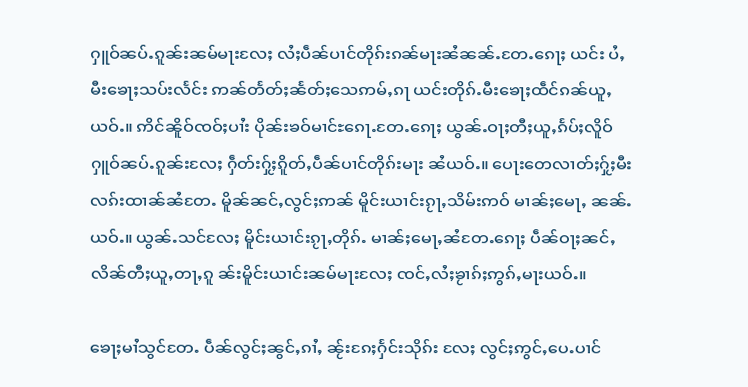ႁူဝ်ၼပ်ႉၵူၼ်းၼမ်မႃးလႄႈ လႆႈပဵၼ်ပၢင်တိုၵ်းၵၼ်မႃးၼႆၼၼ်ႉတႄႉၵေႃႈ ယင်း ပႆႇမီးၶေႃႈသပ်းလႅင်း ဢၼ်တႅတ်ႈၼႅတ်ႈသေဢမ်ႇၵႃ ယင်းတိုၵ်ႉမီးၶေႃႈထဵင်ၵၼ်ယူႇယဝ်ႉ။ ဢိင်ၼိူဝ်ၸဝ်ႈပၢႆး ပိုၼ်းၶဝ်မၢင်ႊၵေႃႉတႄႉၵေႃႈ ယွၼ်ႉဝႃႈတီႈယူႇၵႅပ်ႈလိူဝ် ႁူဝ်ၼပ်ႉၵူၼ်းလႄႈ ႁဵတ်းႁႂ်ႈၵိူတ်ႇပဵၼ်ပၢင်တိုၵ်းမႃး ၼႆယဝ်ႉ။ ပေႃးတေလၢတ်ႈႁႂ်ႈမီးလၵ်းထၢၼ်ၼႆတႄႉ မိူၼ်ၼင်ႇလွင်ႈဢၼ် မိူင်းယၢင်းၵႂႃႇသိမ်းဢဝ် မၢၼ်ႈမေႃႇ ၼၼ်ႉယဝ်ႉ။ ယွၼ်ႉသင်လႄႈ မိူင်းယၢင်းၵႂႃႇတိုၵ်ႉ မၢၼ်ႈမေႃႇၼႆတႄႉၵေႃႈ ပဵၼ်ဝႃႈၼင်ႇလိၼ်တီႈယူႇတႃႇၵူ ၼ်းမိူင်းယၢင်းၼမ်မႃးလႄႈ ၸင်ႇလႆႈၶႂၢၵ်ႈဢွၵ်ႇမႃးယဝ်ႉ။

ၶေႃႈမၢႆသွင်တႄႉ ပဵၼ်လွင်ႈၼွင်ႇၵၢႆႇ ၼႂ်းၵႄႈႁႅင်းသိုၵ်း လႄႈ လွင်ႈဢွင်ႇပေႉပၢင်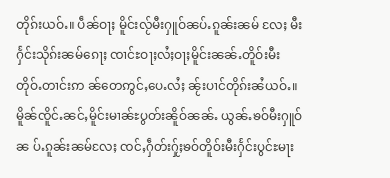တိုၵ်းယဝ်ႉ။ ပဵၼ်ဝႃႈ မိူင်းလႂ်မီးႁူဝ်ၼပ်ႉၵူၼ်းၼမ် လႄႈ မီးႁႅင်းသိုၵ်းၼမ်ၵေႃႈ ၸၢင်ႊဝႃႈလႆႈဝႃႈမိူင်းၼၼ်ႉတိူဝ်းမီး တိုဝ်ႉတၢင်းဢ ၼ်တေဢွင်ႇပေႉလႆႈ ၼႂ်းပၢင်တိုၵ်းၼႆယဝ်ႉ။ မိူၼ်ၸိူင်ႉၼင်ႇမိူင်းမၢၼ်ႊပွတ်းၼိူဝ်ၼၼ်ႉ ယွၼ်ႉၶဝ်မီးႁူဝ်ၼ ပ်ႉၵူၼ်းၼမ်လႄႈ ၸင်ႇႁဵတ်းႁႂ်ႈၶဝ်တိူဝ်းမီးႁႅင်းပွင်ႊမႃး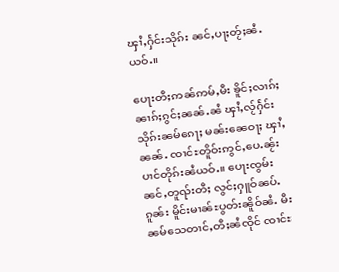ၾၢႆႇႁႅင်းသိုၵ်း ၼင်ႇပႃႈတႂ်ႈၼႆႉယဝ်ႉ။

ပေႃးတီႈဢၼ်ဢမ်ႇမီး ၶိူင်ႈလၢၵ်ႈၼၢၵ်ႈၵွင်ႈၼၼ်ႉၼႆ ၾၢႆႇလႂ်ႁႅင်းသိုၵ်းၼမ်ၵေႃႈ မၼ်းၼေဝႃႈ ၾၢႆႇ ၼၼ်ႉ ၸၢင်ႊတိူဝ်းဢွင်ႇပေႉၼႂ်းပၢင်တိုၵ်းၼႆယဝ်ႉ။ ပေႃးၸွမ်းၼင်ႇတူၺ်းတီႈ လွင်ႈႁူဝ်ၼပ်ႉၵူၼ်း မိူင်းမၢၼ်ႊပွတ်းၼိူဝ်ၼႆႉ မီးၼမ်သေတၢင်ႇတီႈၼႆၸိုင် ၸၢင်ႊ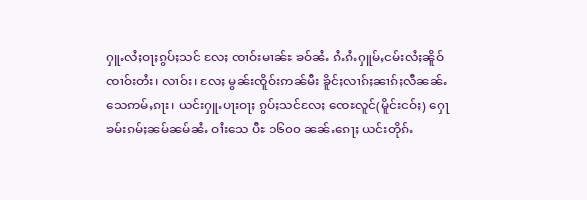ႁူႉလႆႈဝႃႈၵွပ်ႈသင် လႄႈ ၸၢဝ်းမၢၼ်ႊ ၶဝ်ၼႆႉ ၵႆႉၵႆႉႁူမ်ႇငမ်းလႆႈၼိူဝ်ၸၢဝ်းတႆး၊ လၢဝ်း၊ လႄႈ မွၼ်းၸိူဝ်းဢၼ်မီး ၶိူင်ႈလၢၵ်ႈၼၢၵ်ႈလီၼၼ်ႉ သေဢမ်ႇၵႃး၊ ယင်းႁူႉပႃးဝႃႈ ၵွပ်ႈသင်လႄႈ ၸေႊလူင်(မိူင်းငဝ်ႈ) ႁေႃၶမ်းၵမ်ႈၼမ်ၼမ်ၼႆႉ ဝၢႆးသေ ပီႊ ၁၆၀၀ ၼၼ်ႉၵေႃႈ ယင်းတိုၵ်ႉ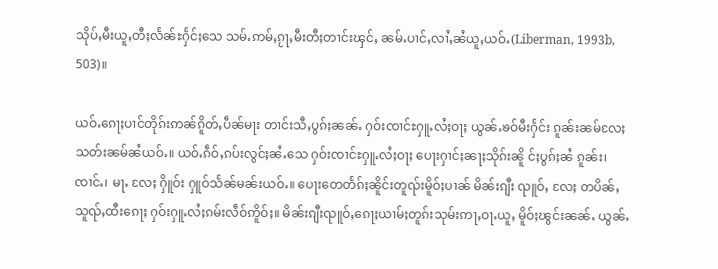သိုပ်ႇမီးယူႇတီႈလႅၼ်ႊႁႅင်ႈသေ သမ်ႉဢမ်ႇၵႂႃႇမီးတီႈတၢင်းၾင်ႇ ၼမ်ႉပၢင်ႇလၢႆႇၼႆယူႇယဝ်ႉ(Liberman, 1993b, 503)။

ယဝ်ႉၵေႃႈပၢင်တိုၵ်းဢၼ်ၵိူတ်ႇပဵၼ်မႃး တၢင်းသီႇပွၵ်ႈၼၼ်ႉ ႁဝ်းၸၢင်ႊႁူႉလႆႈဝႃႈ ယွၼ်ႉၶဝ်မီးႁႅင်း ၵူၼ်းၼမ်လႄႈ သတ်းၼမ်ၼႆယဝ်ႉ။ ယဝ်ႉၵဵဝ်ႇၵပ်းလွင်ႈၼႆႉသေ ႁဝ်းၸၢင်ႊႁူႉလႆႈဝႃႈ ပေႃးႁၢင်ႈၼႃႈသိုၵ်းၼိူ င်ႈပွၵ်ႈၼႆ ၵူၼ်း၊ ၸၢင်ႉ၊ မႃႉ လႄႈ ႁိူဝ်း ႁူဝ်သႅၼ်မၼ်းယဝ်ႉ။ ပေႃးတေတႅၵ်ႈၼိူင်းတူၺ်းမိူဝ်ႈပၢၼ် မိၼ်းၵျီး ၺူဝ်ႇ လႄႈ တပိၼ်ႇသူၺ်ႇထီးၵေႃႈ ႁဝ်းႁူႉလႆႈၵမ်းလဵဝ်ဢိူဝ်ႈ။ မိၼ်းၵျီးၺူဝ်ႇၵေႃႈယၢမ်ႈတူၵ်းသုမ်းဢႃႇဝႃႉယူႇ မိူဝ်ႈၽွင်းၼၼ်ႉ ယွၼ်ႉ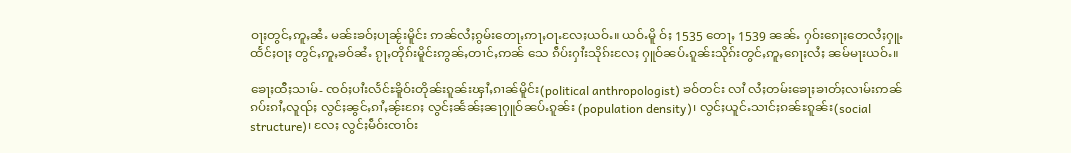ဝႃႈတွင်ႇဢူႇၼႆႉ မၼ်းၶဝ်ႈပႃၼႂ်းမိူင်း ဢၼ်လႆႈၵွမ်းတေႃႇဢႃႇဝႃႉလႄႈယဝ်ႉ။ ယဝ်ႉမိူ ဝ်ႈ 1535 တေႃႇ 1539 ၼၼ်ႉ ႁဝ်းၵေႃႈတေလႆႈႁူႉထႅင်ႈဝႃႈ တွင်ႇဢူႇၶဝ်ၼႆႉ ၵႂႃႇတိုၵ်းမိူင်းဢွၼ်ႇတၢင်ႇဢၼ် သေ ၵဵပ်းႁၢႆးသိုၵ်းလႄႈ ႁူဝ်ၼပ်ႉၵူၼ်းသိုၵ်းတွင်ႇဢူႇၵေႃႈလႆႈ ၼမ်မႃးယဝ်ႉ။

ၶေႃႈထီႈသၢမ်- ၸဝ်ႈပၢႆးလႅင်ႊၶိူဝ်းတိုၼ်းၵူၼ်းၾၢႆႇၵၢၼ်မိူင်း(political anthropologist) ၶဝ်တင်း လၢႆ လႆႈတမ်းၶေႃႈၶၢတ်ႈလၢမ်းဢၼ်ၵပ်းၵၢႆႇလူၺ်ႈ လွင်ႈၼွင်ႇၵၢႆႇၼႂ်းၵႄႈ လွင်ႈၼႅၼ်ႈၼႃႁူဝ်ၼပ်ႉၵူၼ်း (population density)၊ လွင်ႈယူင်ႉသၢင်ႈၵၼ်ႊၵူၼ်း(social structure)၊ လႄႈ လွင်ႈမဵဝ်းၸၢဝ်း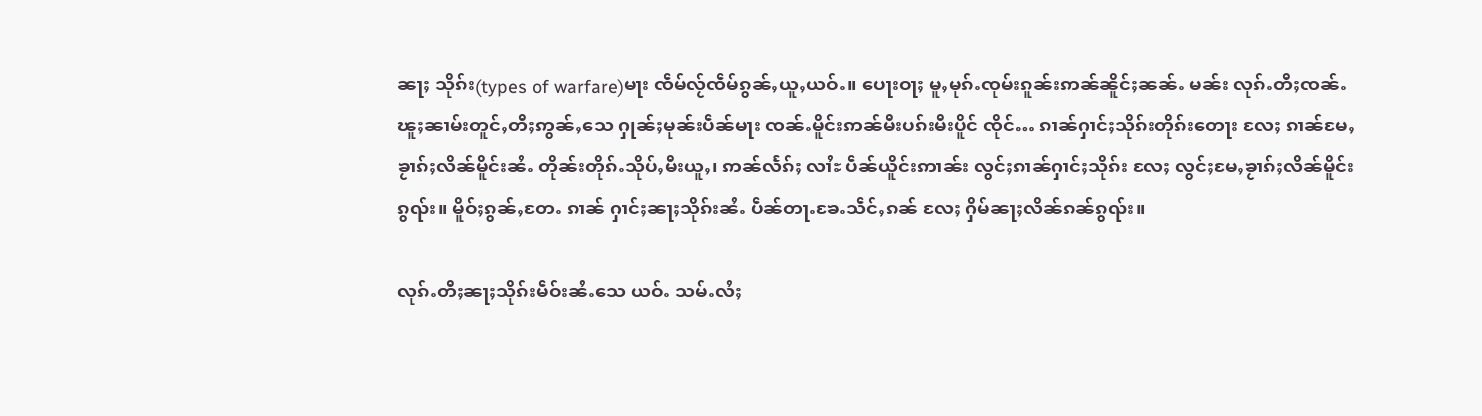ၼႃႈ သိုၵ်း(types of warfare)မႃး ၸဵမ်လႂ်ၸဵမ်ၵွၼ်ႇယူႇယဝ်ႉ။ ပေႃးဝႃႈ မူႇမုၵ်ႉၸုမ်းၵူၼ်းဢၼ်ၼိူင်ႈၼၼ်ႉ မၼ်း လုၵ်ႉတီႈၸၼ်ႉၽူႈၼၢမ်းတူင်ႇတီႈဢွၼ်ႇသေ ႁုၼ်ႈမုၼ်းပဵၼ်မႃး ၸၼ်ႉမိူင်းဢၼ်မီးပၵ်းမီးပိူင် ၸိုင်… ၵၢၼ်ႁၢင်ႈသိုၵ်းတိုၵ်းတေႃး လႄႈ ၵၢၼ်မႄႇၶႂၢၵ်ႈလိၼ်မိူင်းၼႆႉ တိုၼ်းတိုၵ်ႉသိုပ်ႇမီးယူႇ၊ ဢၼ်လႅၵ်ႈ လၢႆႊ ပဵၼ်ယိူင်းဢၢၼ်း လွင်ႈၵၢၼ်ႁၢင်ႈသိုၵ်း လႄႈ လွင်ႈမႄႇၶႂၢၵ်ႈလိၼ်မိူင်း ၵွၺ်း။ မိူဝ်ႈၵွၼ်ႇတႄႉ ၵၢၼ် ႁၢင်ႈၼႃႈသိုၵ်းၼႆႉ ပဵၼ်တႃႉၶႄႉသဵင်ႇၵၼ် လႄႈ ႁိမ်ၼႃႈလိၼ်ၵၼ်ၵွၺ်း။

လုၵ်ႉတီႈၼႃႈသိုၵ်းမဵဝ်းၼႆႉသေ ယဝ်ႉ သမ်ႉလႆႈ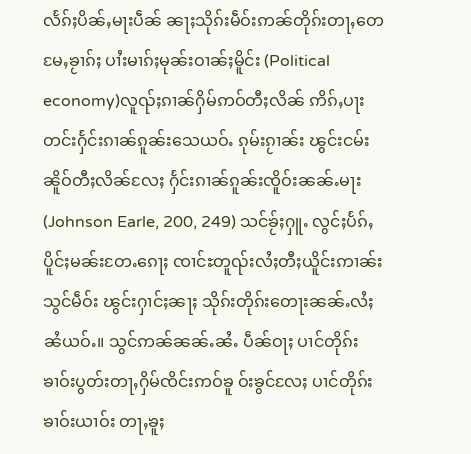လႅၵ်ႈပိၼ်ႇမႃးပဵၼ် ၼႃႈသိုၵ်းမဵဝ်းဢၼ်တိုၵ်းတႃႇတေမႄႇၶႂၢၵ်ႈ ပၢႆးမၢၵ်ႈမုၼ်းဝၢၼ်ႈမိူင်း (Political economy)လူၺ်ႈၵၢၼ်ႁိမ်ဢဝ်တီႈလိၼ် ဢိၵ်ႇပႃးတင်းႁႅင်းၵၢၼ်ၵူၼ်းသေယဝ်ႉ ၵုမ်းၵႂၢၼ်း ၽွင်းငမ်းၼိူဝ်တီႈလိၼ်လႄႈ ႁႅင်းၵၢၼ်ၵူၼ်းၸိူဝ်းၼၼ်ႉမႃး (Johnson Earle, 200, 249) သင်ၶႂ်ႈႁူႉ လွင်ႈပႅၵ်ႇပိူင်ႈမၼ်းတႄႉၵေႃႈ ၸၢင်ႊတူၺ်းလႆႈတီႈယိူင်းဢၢၼ်းသွင်မဵဝ်း ၽွင်းႁၢင်ႈၼႃႈ သိုၵ်းတိုၵ်းတေႃးၼၼ်ႉလႆႈ ၼႆယဝ်ႉ။ သွင်ဢၼ်ၼၼ်ႉၼႆႉ ပဵၼ်ဝႃႈ ပၢင်တိုၵ်းၶၢဝ်းပွတ်းတႃႇႁိမ်ၸိင်းဢဝ်ၶူ ဝ်းၶွင်လႄႈ ပၢင်တိုၵ်းၶၢဝ်းယၢဝ်း တႃႇၶူႈ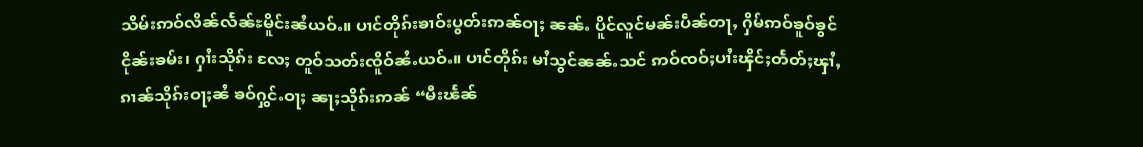သိမ်းဢဝ်လိၼ်လႅၼ်ႊမိူင်းၼႆယဝ်ႉ။ ပၢင်တိုၵ်းၶၢဝ်းပွတ်းဢၼ်ဝႃႈ ၼၼ်ႉ ပိူင်လူင်မၼ်းပဵၼ်တႃႇ ႁိမ်ဢဝ်ၶူဝ်ၶွင်ငိုၼ်းၶမ်း၊ ႁၢႆးသိုၵ်း လႄႈ တူဝ်သတ်းၸိူဝ်ၼႆႉယဝ်ႉ။ ပၢင်တိုၵ်း မၢႆသွင်ၼၼ်ႉသင် ဢဝ်ၸဝ်ႈပၢႆးၾိင်ႈတႅတ်ႈၾၢႆႇၵၢၼ်သိုၵ်းဝႃႈၼႆ ၶဝ်ႁွင်ႉဝႃႈ ၼႃႈသိုၵ်းဢၼ် “မီးၽႅၼ်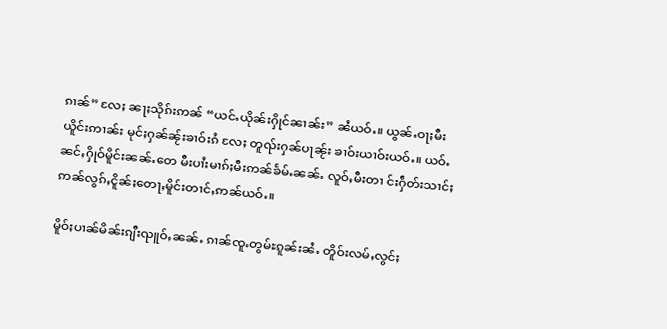ၵၢၼ်” လႄႈ ၼႃႈသိုၵ်းဢၼ် “ယင်ႉယိုၼ်းႁိုင်ၼၢၼ်း” ၼႆယဝ်ႉ။ ယွၼ်ႉဝႃႈမီးယိူင်းဢၢၼ်း မုင်ႈႁၼ်ၼႂ်းၶၢဝ်းၵႆ လႄႈ တူၺ်းႁၼ်ပႃၼႂ်း ၶၢဝ်းယၢဝ်းယဝ်ႉ။ ယဝ်ႉၼင်ႇႁိုဝ်မိူင်းၼၼ်ႉတေ မီးပၢႆးမၢၵ်ႈမီးဢၼ်ၶႅမ်ႉၼၼ်ႉ လူဝ်ႇမီးတၢ င်းႁဵတ်းသၢင်ႈ ဢၼ်လွၵ်ႇငိူၼ်ႈတေႃႇမိူင်းတၢင်ႇဢၼ်ယဝ်ႉ။

မိူဝ်ႈပၢၼ်မိၼ်းၵျီးၺူဝ်ႇၼၼ်ႉ ၵၢၼ်ၸူႉတွမ်ႊၵူၼ်းၼႆႉ တိူဝ်းလမ်ႇလွင်ႈ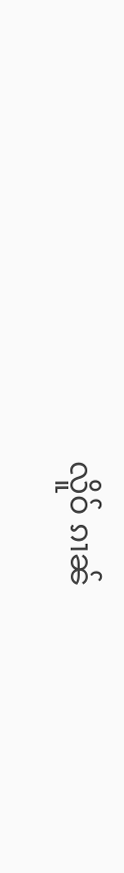လိူဝ် ၵၢၼ်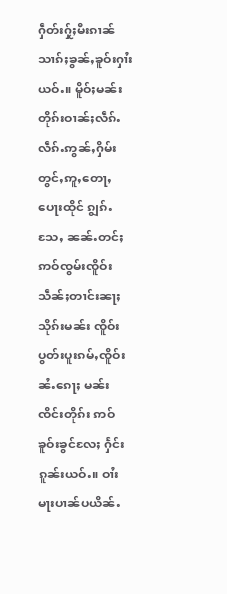ႁဵတ်းႁႂ်ႈမီးၵၢၼ် သၢၵ်ႈၶွၼ်ႇၶူဝ်းႁၢႆး ယဝ်ႉ။ မိူဝ်ႈမၼ်းတိုၵ်းဝၢၼ်ႈလဵၵ်ႉလဵၵ်ႉဢွၼ်ႇႁိမ်း တွင်ႇဢူႇတေႃႇပေႃးထိုင် ၵျွၵ်ႉသႄႇ ၼၼ်ႉတင်ႈဢဝ်ၸွမ်းၸိူဝ်းသဵၼ်ႈတၢင်းၼႃႈသိုၵ်းမၼ်း ၸိူဝ်းပွတ်းပူးၵမ်ႇၸိူဝ်းၼႆႉၵေႃႈ မၼ်းၸိင်းတိုၵ်း ဢဝ်ၶူဝ်းၶွင်လႄႈ ႁႅင်းၵူၼ်းယဝ်ႉ။ ဝၢႆးမႃးပၢၼ်ပယိၼ်ႉ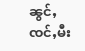ၼွင်ႇ ၸင်ႇမီး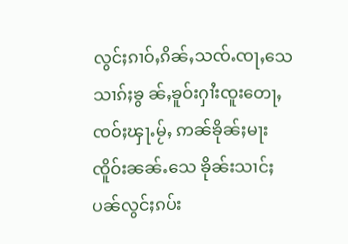လွင်ႈၵၢဝ်ႇၵိၼ်ႇသၸ်ႉၸႃႇသေ သၢၵ်ႈၶွ ၼ်ႇၶူဝ်းႁၢႆးၸူးတေႃႇ ၸဝ်ႈၾႃႉမႂ်ႇ ဢၼ်ၶိုၼ်ႈမႃးၸိူဝ်းၼၼ်ႉသေ ၶိုၼ်းသၢင်ႈပၼ်လွင်ႈၵပ်း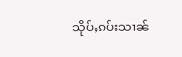သိုပ်ႇၵပ်းသၢၼ်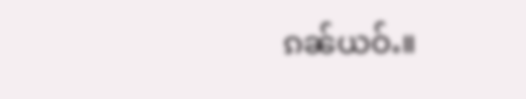ၵၼ်ယဝ်ႉ။